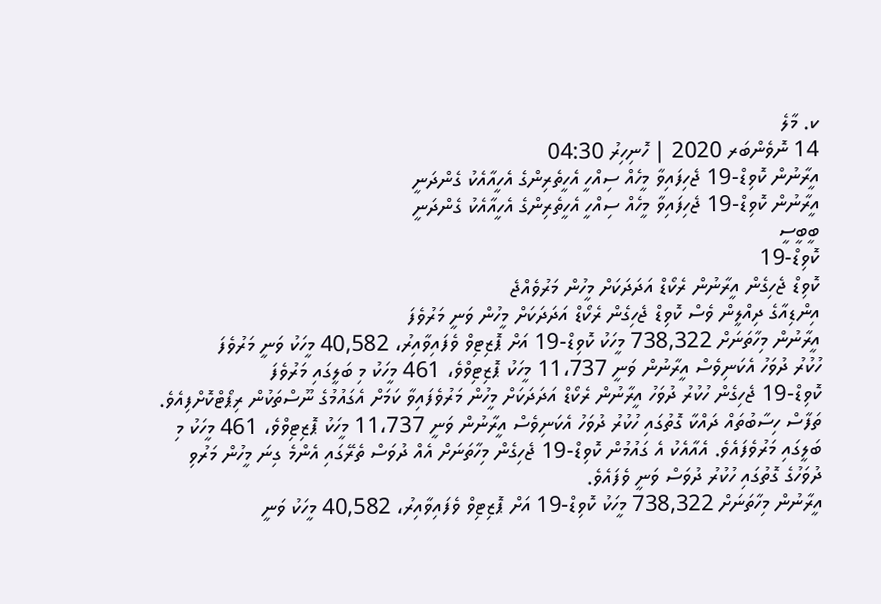ކ. މާލެ
14 ނޮވެންބަރ 2020 | ހޮނިހިރު 04:30
އީރާނުން ކޮވިޑް-19 ޖެހިފައިވާ މީހެއް ސިއްހީ އެހީތެރިންގެ އެހީއާއެކު ގެންދަނީ
އީރާނުން ކޮވިޑް-19 ޖެހިފައިވާ މީހެއް ސިއްހީ އެހީތެރިންގެ އެހީއާއެކު ގެންދަނީ
ބީބީސީ
ކޮވިޑް-19
ކޮވިޑް ޖެހިގެން އީރާނުން ރެކޯޑް އަދަދަކަށް މީހުން މަރުވެއްޖެ
އިންޑިއާގެ ދިއްލީން ވެސް ކޮވިޑް ޖެހިގެން ރެކޯޑް އަދަދަކަށް މީހުން ވަނީ މަރުވެފަ
އީރާނުން މިހާތަނަށް 738,322 މީހަކު ކޮވިޑް-19 އަށް ޕޮޒިޓިވް ވެފައިވާއިރު، 40,582 މީހަކު ވަނީ މަރުވެފަ
ހުކުރު ދުވަހު އެކަނިވެސް އީރާނުން ވަނީ 11،737 މީހަކު ޕޮޒިޓިވްވެ، 461 މީހަކު މި ބަލީގައި މަރުވެފަ
ކޮވިޑް-19 ޖެހިގެން ހުކުރު ދުވަހު އީރާނުން ރެކޯޑް އަދަދަކަށް މީހުން މަރުވެފައިވާ ކަމަށް އެގައުމުގެ ނޫސްތަކުން ރިޕޯޓްކޮށްފިއެވެ.
ތަފާސް ހިސާބުތައް ދައްކާ ގޮތުގައި ހުކުރު ދުވަހު އެކަނިވެސް އީރާނުން ވަނީ 11،737 މީހަކު ޕޮޒިޓިވްވެ، 461 މީހަކު މި ބަލީގައި މަރުވެފައެވެ. އެއާއެކު އެ ގައުމުން ކޮވިޑް-19 ޖެހިގެން މިހާތަނަށް އެއް ދުވަސް ތެރޭގައި އެންމެ ގިނަ މީހުން މަރުވި ދުވަހުގެ ގޮތުގައި ހުކުރު ދުވަސް ވަނީ ވެފައެވެ.
އީރާނުން މިހާތަނަށް 738,322 މީހަކު ކޮވިޑް-19 އަށް ޕޮޒިޓިވް ވެފައިވާއިރު، 40,582 މީހަކު ވަނީ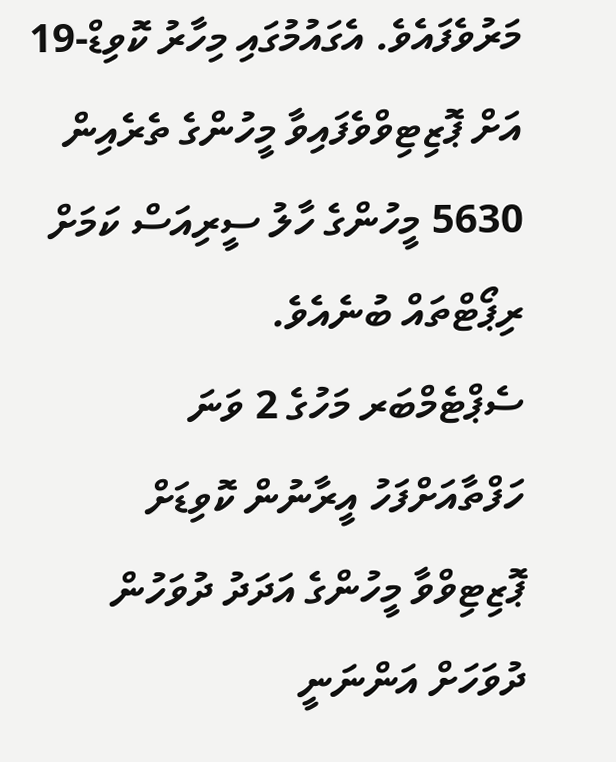މަރުވެފައެވެ. އެގައުމުގައި މިހާރު ކޮވިޑް-19 އަށް ޕޮޒިޓިވްވެފައިވާ މީހުންގެ ތެރެއިން 5630 މީހުންގެ ހާލު ސީރިއަސް ކަމަށް ރިޕޯޓްތައް ބުނެއެވެ.
ސެޕްޓެމްބަރ މަހުގެ 2 ވަނަ ހަފްތާއަށްފަހު އީރާނުން ކޮވިޑަށް ޕޮޒިޓިވްވާ މީހުންގެ އަދަދު ދުވަހުން ދުވަހަށް އަންނަނީ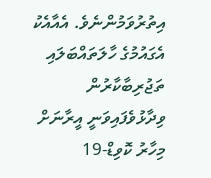އިތުރުވަމުންނެވެ. އެއާއެކު އެގައުމުގެ ހާލަތައްބަލައި ތަޖުރިބާކާރުން ވިދާޅުވެފައިވަނީ އީރާނަށް މިހާރު ކޮވިޑް-19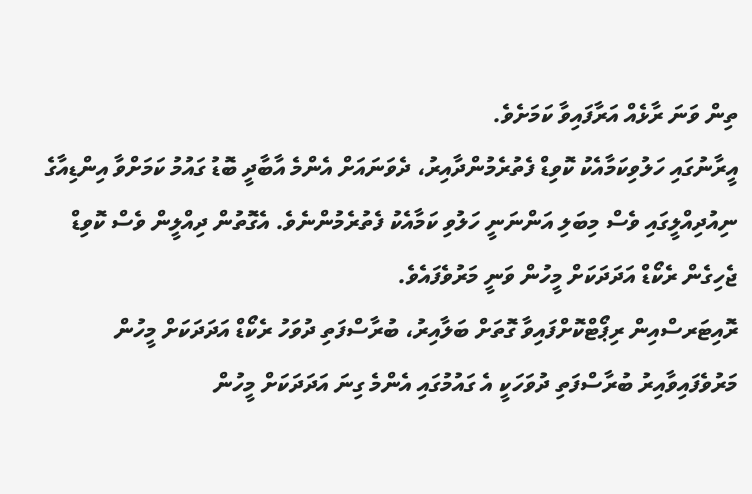ތިން ވަނަ ރާޅެއް އަރާފައިވާ ކަމަށެވެ.
އީރާނުގައި ހަލުވިކަމާއެކު ކޮވިޑް ފެތުރެމުންދާއިރު، ދެވަނައަށް އެންމެ އާބާދީ ބޮޑު ގައުމު ކަމަށްވާ އިންޑިއާގެ ނިއުދިއްލީގައި ވެސް މިބަލި އަންނަނީ ހަލުވި ކަމާއެކު ފެތުރެމުންނެވެ. އެގޮތުން ދިއްލީން ވެސް ކޮވިޑް ޖެހިގެން ރެކޯޑް އަދަދަކަށް މީހުން ވަނީ މަރުވެފައެވެ.
ރޮއިޓަރސްއިން ރިޕޯޓްކޮށްފައިވާ ގޮތަށް ބަލާއިރު، ބުރާސްފަތި ދުވަހު ރެކޯޑް އަދަދަކަށް މީހުން މަރުވެފައިވާއިރު ބުރާސްފަތި ދުވަހަކީ އެ ގައުމުގައި އެންމެ ގިނަ އަދަދަކަށް މީހުން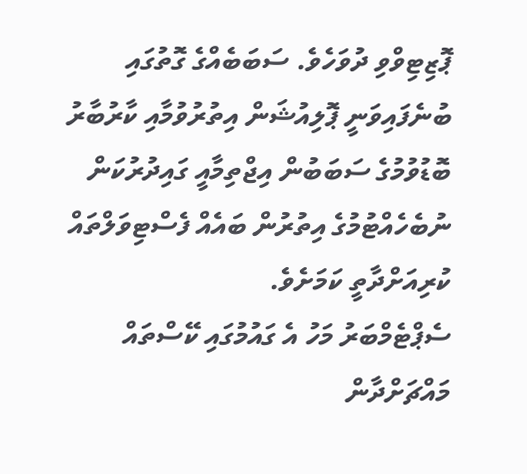ޕޮޒިޓިވްވި ދުވަހެވެ. ސަބަބެއްގެ ގޮތުގައި ބުނެފައިވަނީ ޕޮލިއުޝަން އިތުރުވުމާއި ކާރުބާރު ބޮޑުވުމުގެ ސަބަބުން އިޖްތިމާއީ ގައިދުރުކަން ނުބެހެއްޓުމުގެ އިތުރުން ބައެއް ފެސްޓިވަލްތައް ކުރިއަށްދާތީ ކަމަށެވެ.
ސެޕްޓެމްބަރު މަހު އެ ގައުމުގައި ކޭސްތައް މައްޗަށްދާން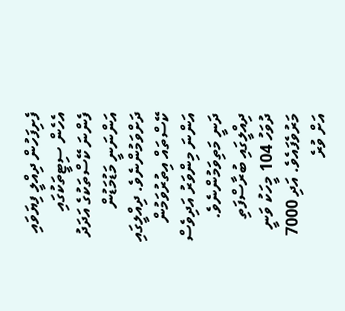ފެށިފަހުން ދިއްލީ ފިޔަވައި އެހެން ސިޓީތަކުގައި ފެންނަ ކޭސްތަކުގެ އަދަދު އަންނަނީ މަޑުމަޑުން ދަށްވަމުންނެވެ. ދިއްލީގައި ކޭސްތައް އިތުރުވަމުން އަންނަ މިންވަރު އަދިވެސް ދަނީ މަތިވަމުންނެވެ.
ދިއްލީގައި ބުރާސްފަތި ދުވަހު 104 މީހަކު ވަނީ މަރުވެފައެވެ. އަދި 7000 އަށް ވުރެ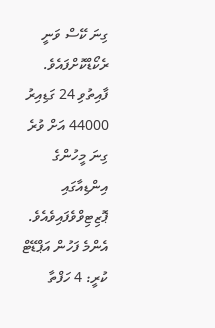ގިނަ ކޭސް ވަނީ ރެކޯޑްކޮށްފައެވެ. ފާއިތުވި 24 ގަޑިއިރު 44000 އަށް ވުރެ ގިނަ މީހުންގެ އިންޑިއާގައި ޕޮޒިޓިވްވެފައިވެއެވެ.
އެންމެ ފަހުން އަޕްޑޭޓް ކުރީ: 4 ހަފްތާ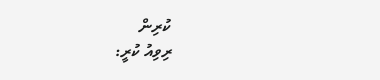ކުރިން
ރިވިއު ކުރީ: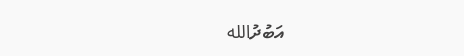އަބުދުالله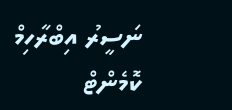ނަސީރު އިބްރާހިމް
ކޮމެންޓް